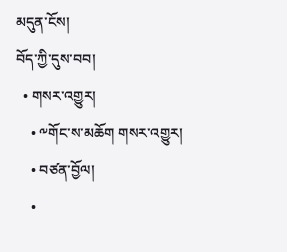མདུན་ངོས།
བོད་ཀྱི་དུས་བབ།
  • གསར་འགྱུར།
    • ༸གོང་ས་མཆོག གསར་འགྱུར།
    • བཙན་བྱོལ།
    •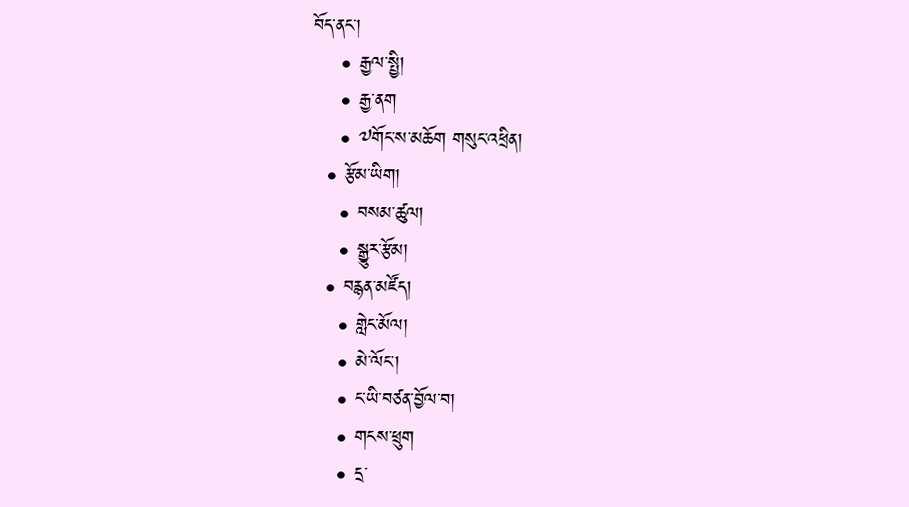བོད་ནང་།
    • རྒྱལ་སྤྱི།
    • རྒྱ་ནག
    • ༧གོང་ས་མཆོག གསུང་འཕྲིན།
  • རྩོམ་ཡིག།
    • བསམ་ཚུལ།
    • སྒྱུར་རྩོམ།
  • བརྙན་མཛོད།
    • གླེང་མོལ།
    • མེ་ལོང་།
    • ང་ཡི་བཙན་བྱོལ་བ།
    • གངས་ཕྲུག
    • དྲ་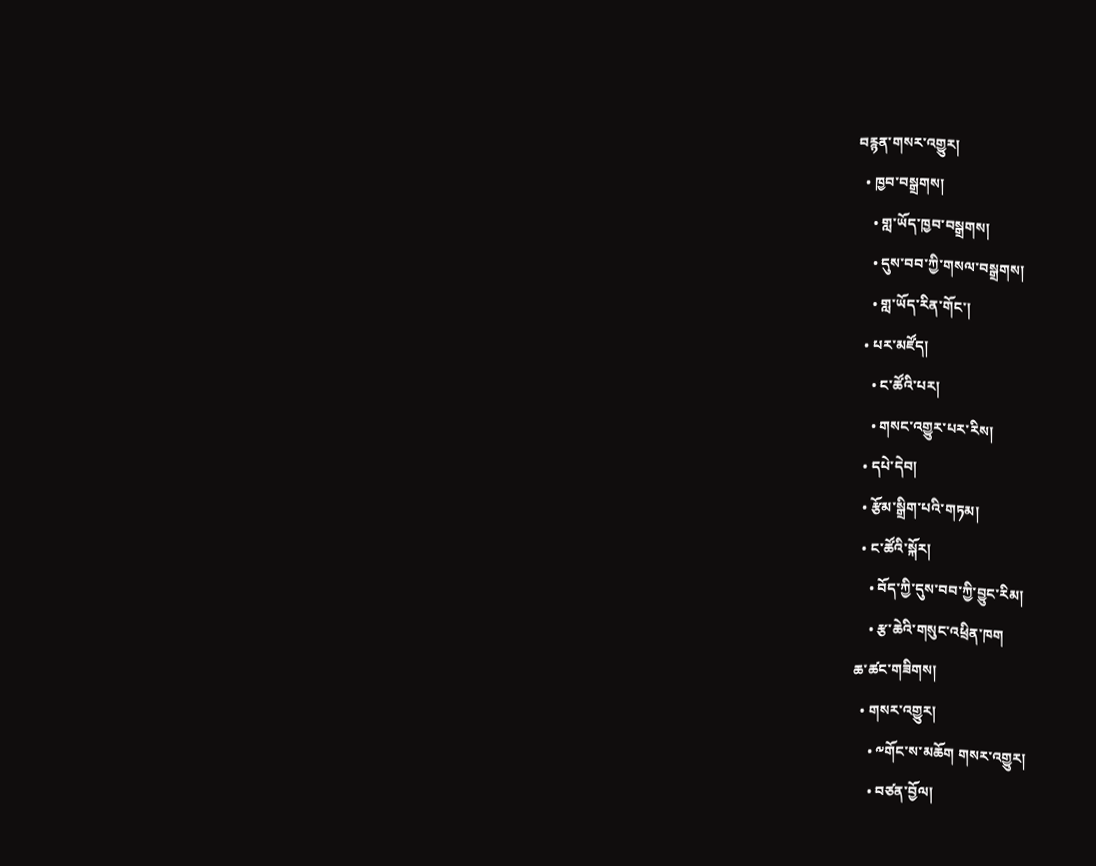བརྙན་གསར་འགྱུར།
  • ཁྱབ་བསྒྲགས།
    • གླ་ཡོད་ཁྱབ་བསྒྲགས།
    • དུས་བབ་ཀྱི་གསལ་བསྒྲགས།
    • གླ་ཡོད་རིན་གོང་།
  • པར་མཛོད།
    • ང་ཚོའི་པར།
    • གསང་འགྱུར་པར་རིས།
  • དཔེ་དེབ།
  • རྩོམ་སྒྲིག་པའི་གཏམ།
  • ང་ཚོའི་སྐོར།
    • བོད་ཀྱི་དུས་བབ་ཀྱི་བྱུང་རིམ།
    • རྩ་ཆེའི་གསུང་འཕྲིན་ཁག
ཆ་ཚང་གཟིགས།
  • གསར་འགྱུར།
    • ༸གོང་ས་མཆོག གསར་འགྱུར།
    • བཙན་བྱོལ།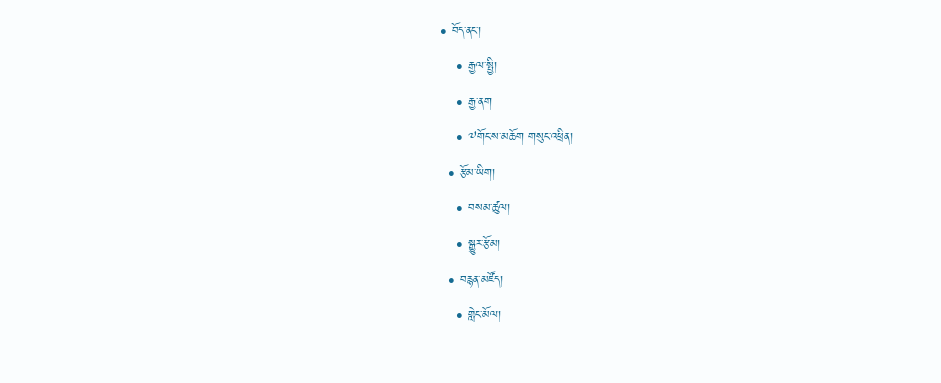• བོད་ནང་།
    • རྒྱལ་སྤྱི།
    • རྒྱ་ནག
    • ༧གོང་ས་མཆོག གསུང་འཕྲིན།
  • རྩོམ་ཡིག།
    • བསམ་ཚུལ།
    • སྒྱུར་རྩོམ།
  • བརྙན་མཛོད།
    • གླེང་མོལ།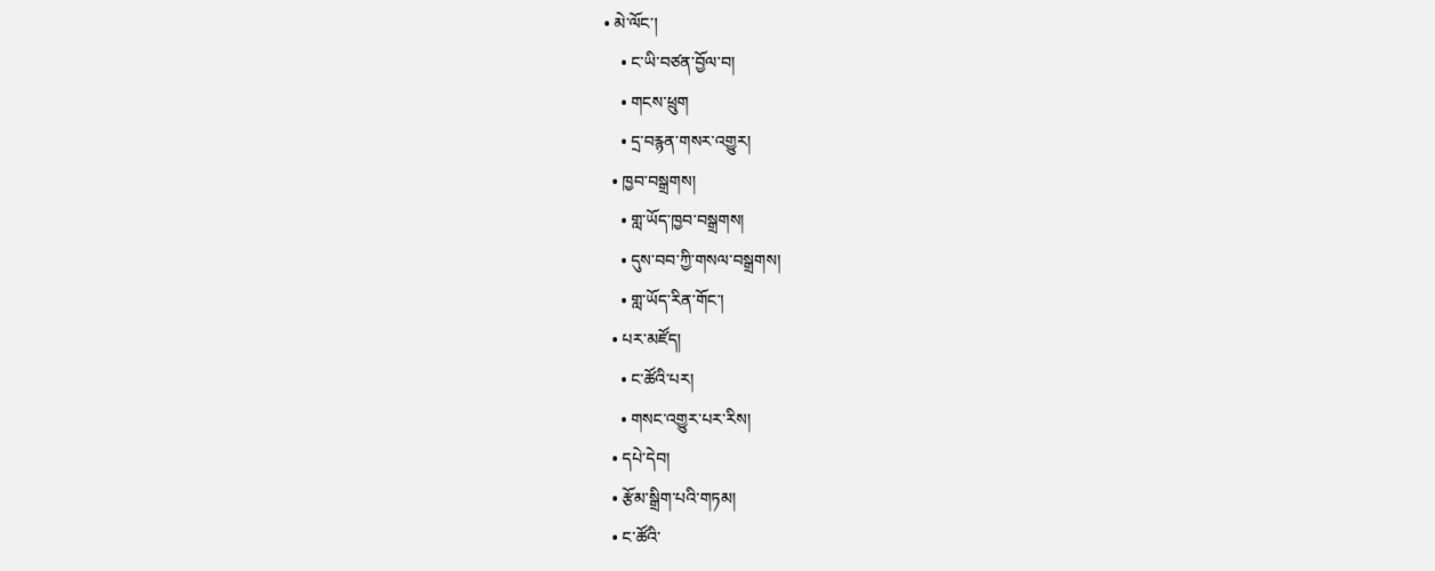• མེ་ལོང་།
    • ང་ཡི་བཙན་བྱོལ་བ།
    • གངས་ཕྲུག
    • དྲ་བརྙན་གསར་འགྱུར།
  • ཁྱབ་བསྒྲགས།
    • གླ་ཡོད་ཁྱབ་བསྒྲགས།
    • དུས་བབ་ཀྱི་གསལ་བསྒྲགས།
    • གླ་ཡོད་རིན་གོང་།
  • པར་མཛོད།
    • ང་ཚོའི་པར།
    • གསང་འགྱུར་པར་རིས།
  • དཔེ་དེབ།
  • རྩོམ་སྒྲིག་པའི་གཏམ།
  • ང་ཚོའི་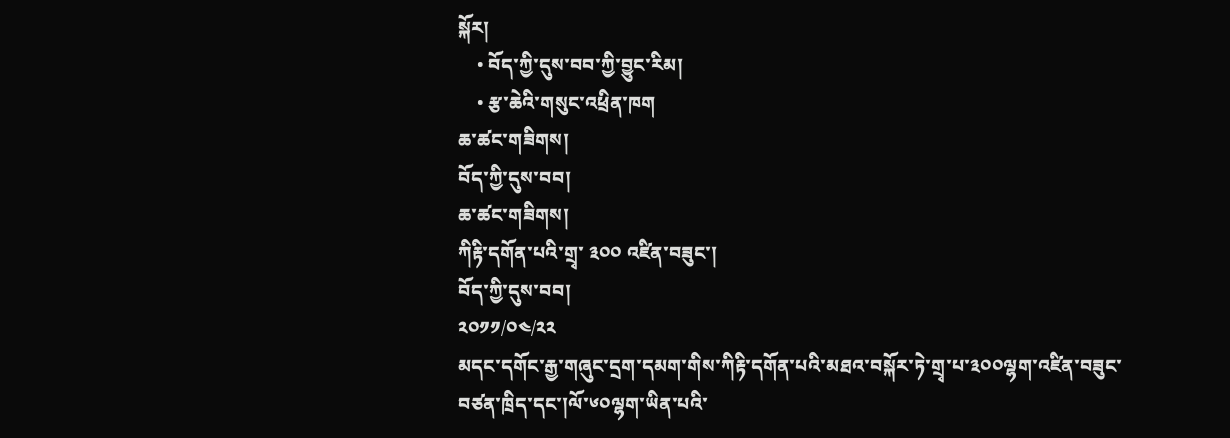སྐོར།
    • བོད་ཀྱི་དུས་བབ་ཀྱི་བྱུང་རིམ།
    • རྩ་ཆེའི་གསུང་འཕྲིན་ཁག
ཆ་ཚང་གཟིགས།
བོད་ཀྱི་དུས་བབ།
ཆ་ཚང་གཟིགས།
ཀིརྟི་དགོན་པའི་གྲྭ་ ༣༠༠ འཛིན་བཟུང་།
བོད་ཀྱི་དུས་བབ།
༢༠༡༡/༠༤/༢༢
མདང་དགོང་རྒྱ་གཞུང་དྲག་དམག་གིས་ཀིརྟི་དགོན་པའི་མཐའ་བསྐོར་ཏེ་གྲྭ་པ་༣༠༠ལྷག་འཛིན་བཟུང་བཙན་ཁྲིད་དང་།ལོ་༦༠ལྷག་ཡིན་པའི་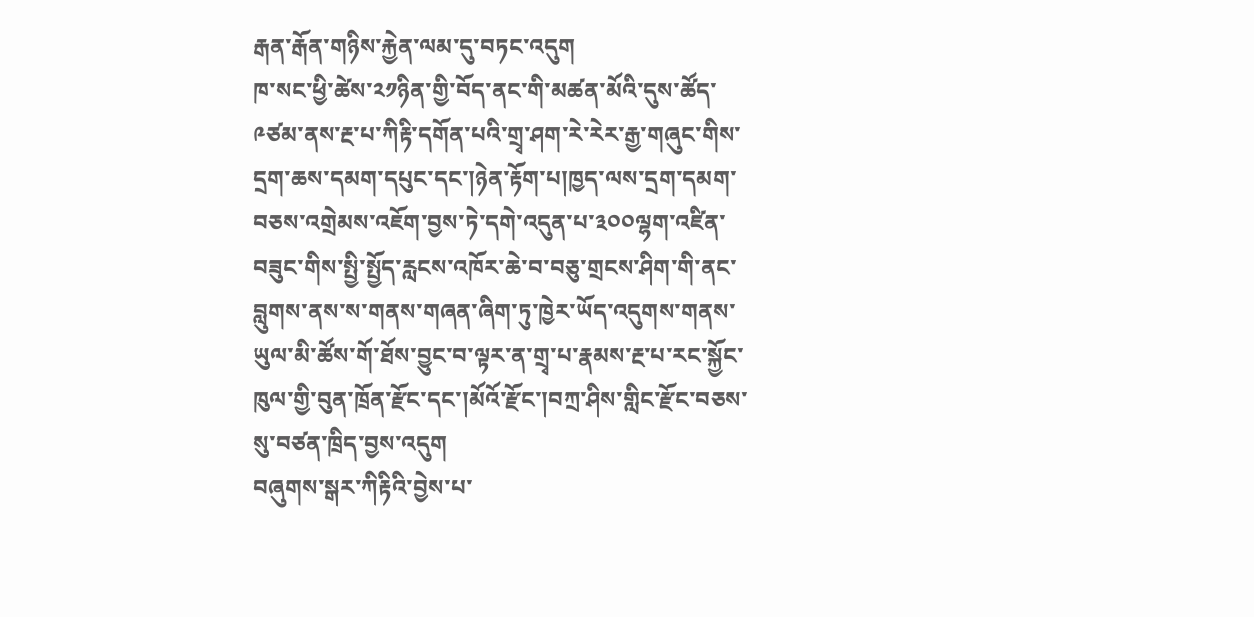རྒན་རྒོན་གཉིས་རྐྱེན་ལམ་དུ་བཏང་འདུག
ཁ་སང་ཕྱི་ཚེས་༢༡ཉིན་གྱི་བོད་ནང་གི་མཚན་མོའི་དུས་ཚོད་༩ཙམ་ནས་རྔ་པ་ཀིརྟི་དགོན་པའི་གྲྭ་ཤག་རེ་རེར་རྒྱ་གཞུང་གིས་དྲག་ཆས་དམག་དཔུང་དང་།ཉེན་རྟོག་པ།ཁྱད་ལས་དྲག་དམག་བཅས་འགྲེམས་འཇོག་བྱས་ཏེ་དགེ་འདུན་པ་༣༠༠ལྷག་འཛིན་བཟུང་གིས་སྤྱི་སྤྱོད་རླངས་འཁོར་ཆེ་བ་བཅུ་གྲངས་ཤིག་གི་ནང་བླུགས་ནས་ས་གནས་གཞན་ཞིག་ཏུ་ཁྱེར་ཡོད་འདུགས་གནས་ཡུལ་མི་ཚོས་གོ་ཐོས་བྱུང་བ་ལྟར་ན་གྲྭ་པ་རྣམས་རྔ་པ་རང་སྐྱོང་ཁུལ་གྱི་བུན་ཁྲོན་རྫོང་དང་།མོའོ་རྫོང་།བཀྲ་ཤིས་གླིང་རྫོང་བཅས་སུ་བཙན་ཁྲིད་བྱས་འདུག
བཞུགས་སྒར་ཀིརྟིའི་བྱེས་པ་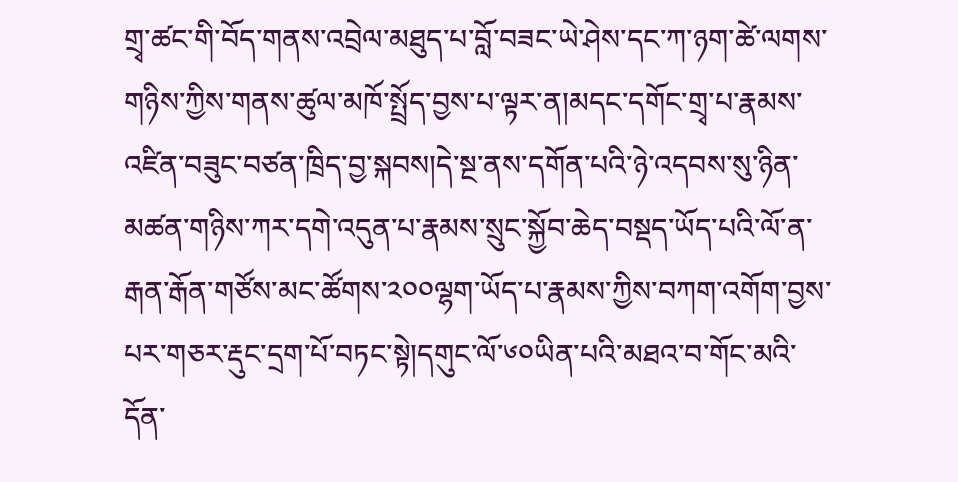གྲྭ་ཚང་གི་བོད་གནས་འབྲེལ་མཐུད་པ་བློ་བཟང་ཡེ་ཤེས་དང་ཀ་ཉག་ཚེ་ལགས་གཉིས་ཀྱིས་གནས་ཚུལ་མཁོ་སྤྲོད་བྱས་པ་ལྟར་ན།མདང་དགོང་གྲྭ་པ་རྣམས་འཛིན་བཟུང་བཙན་ཁྲིད་བྱ་སྐབས།དེ་སྔ་ནས་དགོན་པའི་ཉེ་འདབས་སུ་ཉིན་མཚན་གཉིས་ཀར་དགེ་འདུན་པ་རྣམས་སྲུང་སྐྱོབ་ཆེད་བསྡད་ཡོད་པའི་ལོ་ན་རྒན་རྒོན་གཙོས་མང་ཚོགས་༢༠༠ལྷག་ཡོད་པ་རྣམས་ཀྱིས་བཀག་འགོག་བྱས་པར་གཅར་རྡུང་དྲག་པོ་བཏང་སྟེ།དགུང་ལོ་༦༠ཡིན་པའི་མཐའ་བ་གོང་མའི་དོན་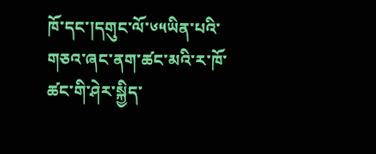ཁོ་དང་།དགུང་ལོ་༦༥ཡིན་པའི་གཅའ་ཞང་ནག་ཚང་མའི་ར་ཁོ་ཚང་གི་ཤེར་སྐྱིད་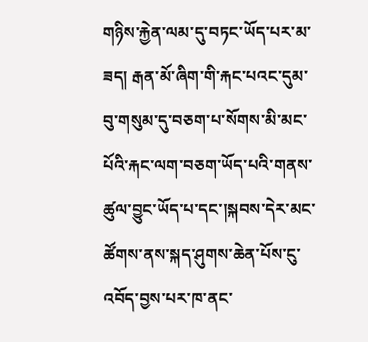གཉིས་རྐྱེན་ལམ་དུ་བཏང་ཡོད་པར་མ་ཟད། རྒན་མོ་ཞིག་གི་རྐང་པའང་དུམ་བུ་གསུམ་དུ་བཅག་པ་སོགས་མི་མང་པོའི་རྐང་ལག་བཅག་ཡོད་པའི་གནས་ཚུལ་བྱུང་ཡོད་པ་དང་།སྐབས་དེར་མང་ཚོགས་ནས་སྐད་ཤུགས་ཆེན་པོས་ངུ་འབོད་བྱས་པར་ཁ་ནང་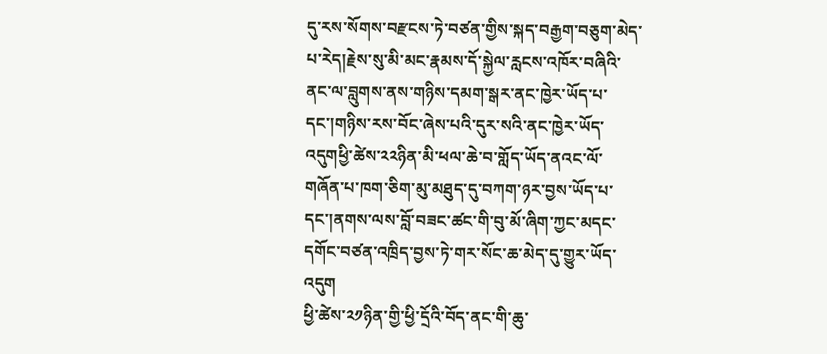དུ་རས་སོགས་བརྫངས་ཏེ་བཙན་གྱིས་སྐད་བརྒྱག་བཅུག་མེད་པ་རེད།རྗེས་སུ་མི་མང་རྣམས་དོ་སྐྱེལ་རླངས་འཁོར་བཞིའི་ནང་ལ་བླུགས་ནས་གཉིས་དམག་སྒར་ནང་ཁྱེར་ཡོད་པ་དང་།གཉིས་རས་བོང་ཞེས་པའི་དུར་སའི་ནང་ཁྱེར་ཡོད་འདུགཕྱི་ཚེས་༢༢ཉིན་མི་ཕལ་ཆེ་བ་གློད་ཡོད་ནའང་ལོ་གཞོན་པ་ཁག་ཅིག་མུ་མཐུད་དུ་བཀག་ཉར་བྱས་ཡོད་པ་དང་།ནགས་ལས་བློ་བཟང་ཚང་གི་བུ་མོ་ཞིག་ཀྱང་མདང་དགོང་བཙན་འཁྲིད་བྱས་ཏེ་གར་སོང་ཆ་མེད་དུ་གྱུར་ཡོད་འདུག
ཕྱི་ཚེས་༢༡ཉིན་གྱི་ཕྱི་དྲོའི་བོད་ནང་གི་ཆུ་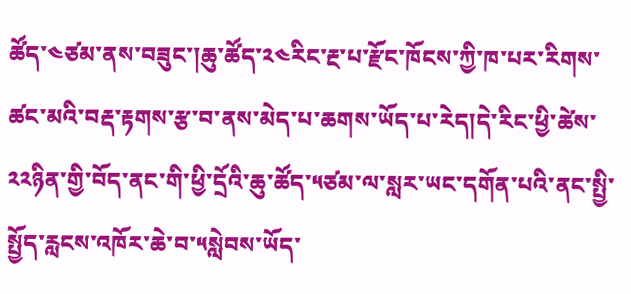ཚོད་༤ཙམ་ནས་བཟུང་།ཆུ་ཚོད་༢༤རིང་རྔ་པ་རྫོང་ཁོངས་ཀྱི་ཁ་པར་རིགས་ཚང་མའི་བརྡ་རྟགས་རྩ་བ་ནས་མེད་པ་ཆགས་ཡོད་པ་རེད།དེ་རིང་ཕྱི་ཚེས་༢༢ཉིན་གྱི་བོད་ནང་གི་ཕྱི་དྲོའི་ཆུ་ཚོད་༥ཙམ་ལ་སླར་ཡང་དགོན་པའི་ནང་སྤྱི་སྤྱོད་རླངས་འཁོར་ཆེ་བ་༥སླེབས་ཡོད་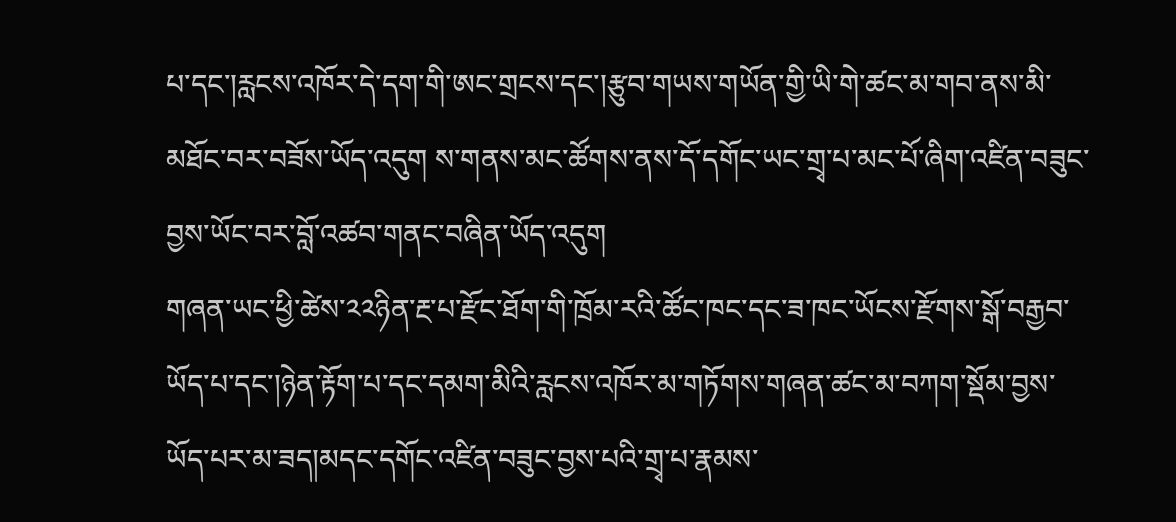པ་དང་།རླངས་འཁོར་དེ་དག་གི་ཨང་གྲངས་དང་།རྩུབ་གཡས་གཡོན་གྱི་ཡི་གེ་ཚང་མ་གབ་ནས་མི་མཐོང་བར་བཟོས་ཡོད་འདུག ས་གནས་མང་ཚོགས་ནས་དོ་དགོང་ཡང་གྲྭ་པ་མང་པོ་ཞིག་འཛིན་བཟུང་བྱས་ཡོང་བར་བློ་འཚབ་གནང་བཞིན་ཡོད་འདུག
གཞན་ཡང་ཕྱི་ཚེས་༢༢ཉིན་རྔ་པ་རྫོང་ཐོག་གི་ཁྲོམ་རའི་ཚོང་ཁང་དང་ཟ་ཁང་ཡོངས་རྫོགས་སྒོ་བརྒྱབ་ཡོད་པ་དང་།ཉེན་རྟོག་པ་དང་དམག་མིའི་རླངས་འཁོར་མ་གཏོགས་གཞན་ཚང་མ་བཀག་སྡོམ་བྱས་ཡོད་པར་མ་ཟད།མདང་དགོང་འཛིན་བཟུང་བྱས་པའི་གྲྭ་པ་རྣམས་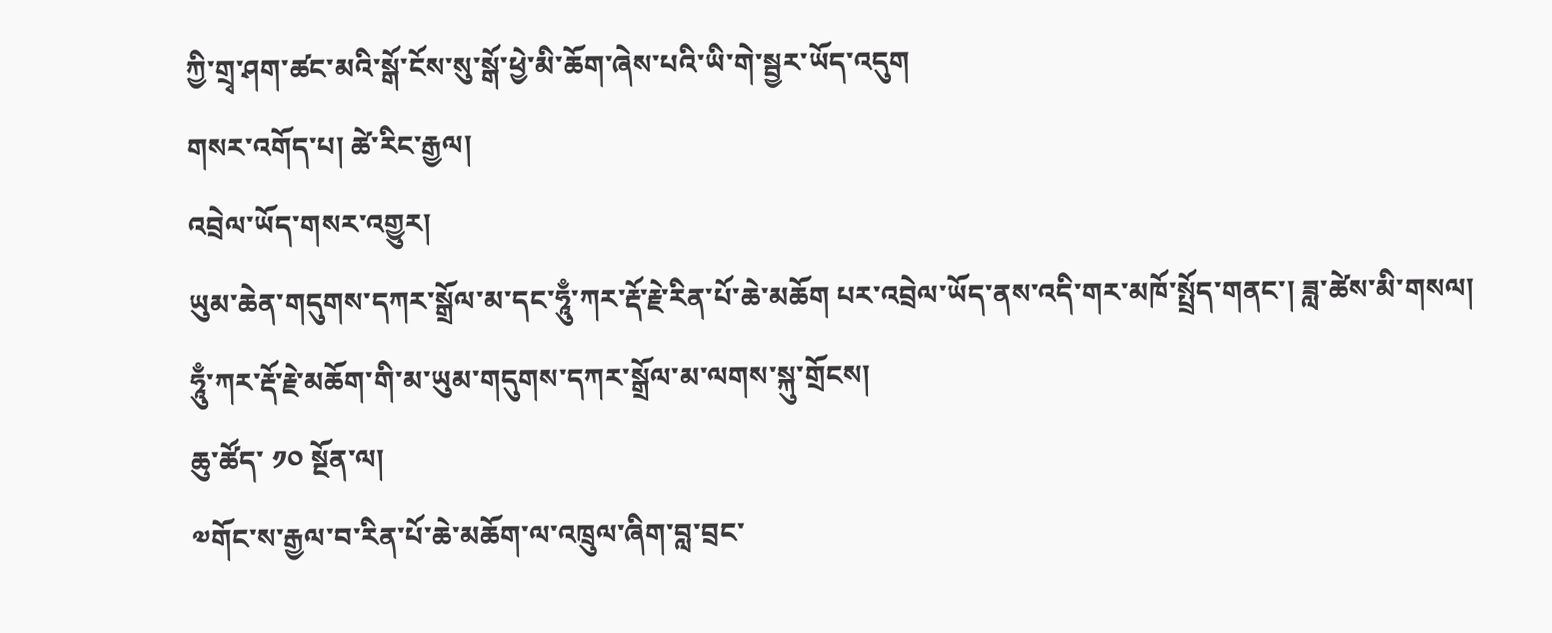ཀྱི་གྲྭ་ཤག་ཚང་མའི་སྒོ་ངོས་སུ་སྒོ་ཕྱེ་མི་ཆོག་ཞེས་པའི་ཡི་གེ་སྦྱར་ཡོད་འདུག
གསར་འགོད་པ། ཚེ་རིང་རྒྱལ།
འབྲེལ་ཡོད་གསར་འགྱུར།
ཡུམ་ཆེན་གདུགས་དཀར་སྒྲོལ་མ་དང་ཧཱུྃ་ཀར་རྡོ་རྗེ་རིན་པོ་ཆེ་མཆོག པར་འབྲེལ་ཡོད་ནས་འདི་གར་མཁོ་སྤྲོད་གནང་། ཟླ་ཚེས་མི་གསལ།
ཧཱུྃ་ཀར་རྡོ་རྗེ་མཆོག་གི་མ་ཡུམ་གདུགས་དཀར་སྒྲོལ་མ་ལགས་སྐུ་གྲོངས།
ཆུ་ཚོད་ ༡༠ སྔོན་ལ།
༧གོང་ས་རྒྱལ་བ་རིན་པོ་ཆེ་མཆོག་ལ་འཁྲུལ་ཞིག་བླ་བྲང་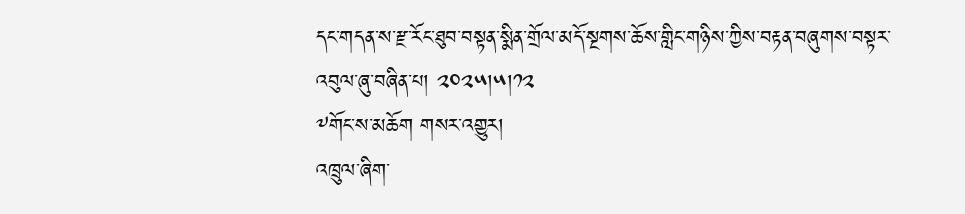དང་གདན་ས་རྫ་རོང་ཐུབ་བསྟན་སྨིན་གྲོལ་མདོ་སྔགས་ཆོས་གླིང་གཉིས་ཀྱིས་བརྟན་བཞུགས་བསྟར་འབུལ་ཞུ་བཞིན་པ། ༢༠༢༥།༥།༡༢
༸གོང་ས་མཆོག གསར་འགྱུར།
འཁྲུལ་ཞིག་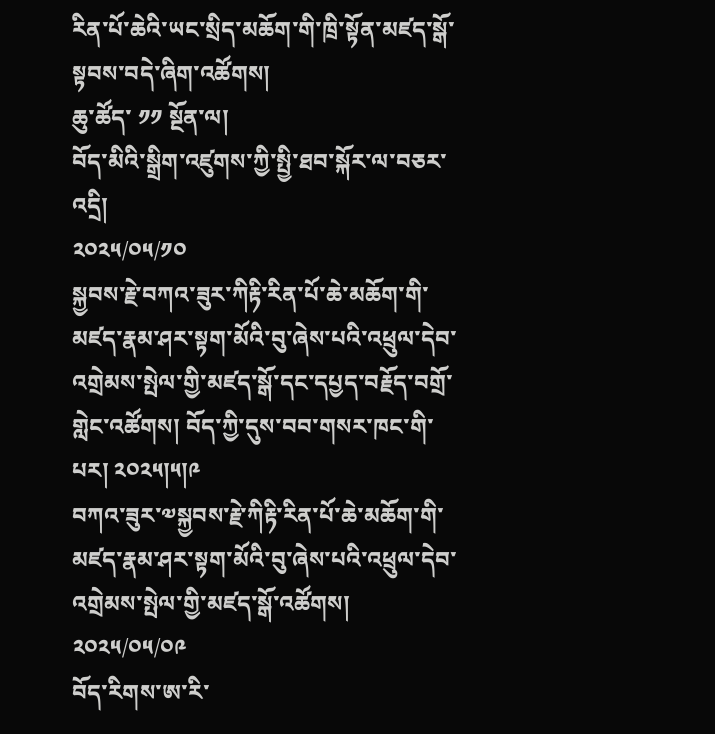རིན་པོ་ཆེའི་ཡང་སྲིད་མཆོག་གི་ཁྲི་སྟོན་མཛད་སྒོ་སྟབས་བདེ་ཞིག་འཚོགས།
ཆུ་ཚོད་ ༡༡ སྔོན་ལ།
བོད་མིའི་སྒྲིག་འཛུགས་ཀྱི་སྤྱི་ཐབ་སྐོར་ལ་བཅར་འདྲི།
༢༠༢༥/༠༥/༡༠
སྐྱབས་རྗེ་བཀའ་ཟུར་ཀིརྟི་རིན་པོ་ཆེ་མཆོག་གི་མཛད་རྣམ་ཤར་སྟག་མོའི་བུ་ཞེས་པའི་འཕྲུལ་དེབ་འགྲེམས་སྤེལ་གྱི་མཛད་སྒོ་དང་དཔྱད་བརྗོད་བགྲོ་གླེང་འཚོགས། བོད་ཀྱི་དུས་བབ་གསར་ཁང་གི་པར། ༢༠༢༥།༥།༩
བཀའ་ཟུར་༧སྐྱབས་རྗེ་ཀིརྟི་རིན་པོ་ཆེ་མཆོག་གི་མཛད་རྣམ་ཤར་སྟག་མོའི་བུ་ཞེས་པའི་འཕྲུལ་དེབ་འགྲེམས་སྤེལ་གྱི་མཛད་སྒོ་འཚོགས།
༢༠༢༥/༠༥/༠༩
བོད་རིགས་ཨ་རི་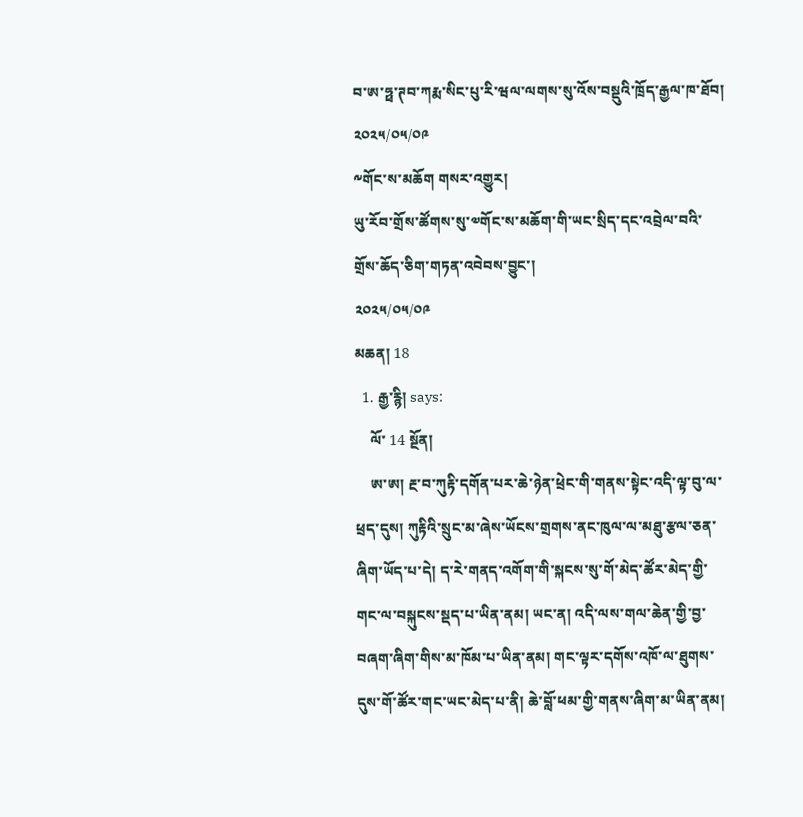བ་ཨ་ཧྥ་ཊབ་ཀརྨ་སིང་པུ་རི་ཝལ་ལགས་སུ་འོས་བསྡུའི་ཁྲོད་རྒྱལ་ཁ་ཐོབ།
༢༠༢༥/༠༥/༠༩
༸གོང་ས་མཆོག གསར་འགྱུར།
ཡུ་རོབ་གྲོས་ཚོགས་སུ་༧གོང་ས་མཆོག་གི་ཡང་སྲིད་དང་འབྲེལ་བའི་གྲོས་ཆོད་ཅིག་གཏན་འབེབས་བྱུང་།
༢༠༢༥/༠༥/༠༩
མཆན། 18
  1. རྒྱ་རྙི། says:
    ལོ་ 14 སྔོན།
    ཨ་ཨ། རྔ་བ་ཀུརྟི་དགོན་པར་ཆེ་ཉེན་ཕྲེང་གི་གནས་སྟེང་འདི་ལྟ་བུ་ལ་ཕྲད་དུས། ཀུརྟིའི་སྲུང་མ་ཞེས་ཡོངས་གྲགས་ནང་ཁུལ་ལ་མཐུ་རྩལ་ཅན་ཞིག་ཡོད་པ་དེ། ད་རེ་གནད་འགོག་གི་སྐངས་སུ་གོ་མེད་ཚོར་མེད་གྱི་གང་ལ་བསྐུངས་སྡད་པ་ཡིན་ནམ། ཡང་ན། འདི་ལས་གལ་ཆེན་གྱི་བྱ་བཞག་ཞིག་གིས་མ་ཁོམ་པ་ཡིན་ནམ། གང་ལྟར་དགོས་འཁོ་ལ་ཐུགས་དུས་གོ་ཚོར་གང་ཡང་མེད་པ་ནི། ཆེ་བློ་ཕམ་གྱི་གནས་ཞིག་མ་ཡིན་ནམ།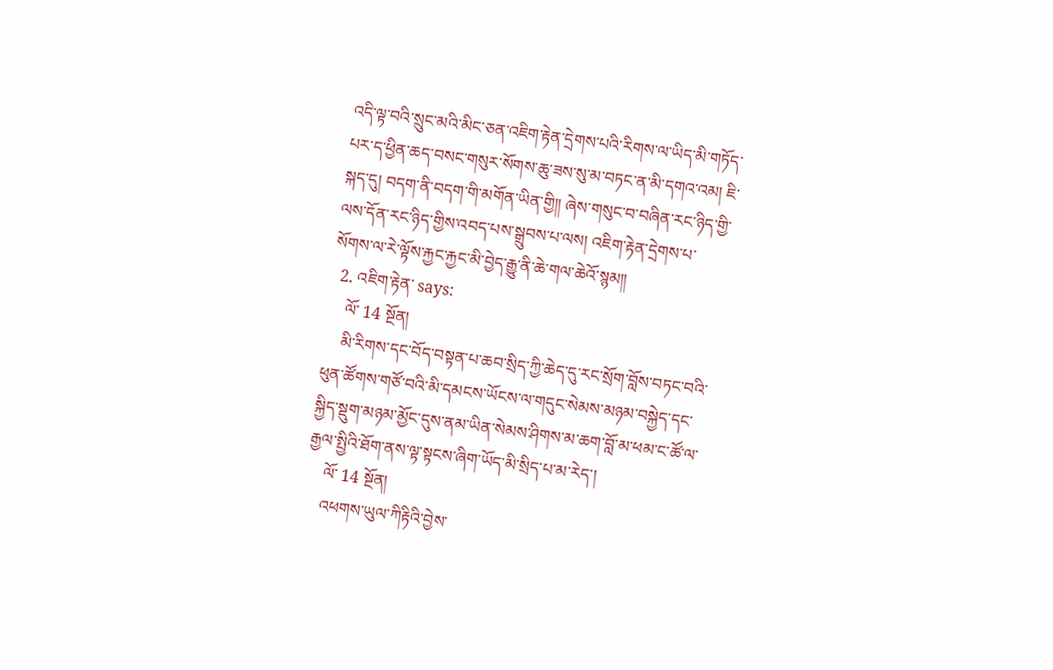འདི་ལྟ་བའི་སྲུང་མའི་མིང་ཅན་འཇིག་རྟེན་དྲེགས་པའི་རིགས་ལ་ཡིད་མི་གཏོད་པར་ད་ཕྱིན་ཆད་བསང་གསུར་སོགས་ཆུ་ཟས་སུ་མ་བཏང་ན་མི་དགའ་འམ། ཇི་སྐད་དུ། བདག་ནི་བདག་གི་མགོན་ཡིན་གྱི།། ཞེས་གསུང་བ་བཞིན་རང་ཉིད་གྱི་ལས་དོན་རང་ཉིད་གྱིས་འབད་པས་སྒྲུབས་པ་ལས། འཇིག་རྟེན་དྲེགས་པ་སོགས་ལ་རེ་ལྟོས་རྐྱང་རྐྱང་མི་བྱེད་རྒྱུ་ནི་ཆེ་གལ་ཆེའོ་སྙམ།།
  2. འཇིག་རྟེན་ says:
    ལོ་ 14 སྔོན།
    མི་རིགས་དང་བོད་བསྟན་པ་ཆབ་སྲིད་ཀྱི་ཆེད་དུ་རང་སྲོག་བློས་བཏང་བའི་ཕུན་ཚོགས་གཙོ་བའི་མི་དམངས་ཡོངས་ལ་གདུང་སེམས་མཉམ་བསྐྱེད་དང་སྐྱིད་སྡུག་མཉམ་མྱོང་དུས་ནམ་ཡིན་སེམས་ཤིགས་མ་ཆག་བློ་མ་ཕམ་ང་ཚོ་ལ་རྒྱལ་སྤྱིའི་ཐོག་ནས་ལྟ་སྟངས་ཞིག་ཡོད་མི་སྲིད་པ་མ་རེད་།
    ལོ་ 14 སྔོན།
    འཕགས་ཡུལ་ཀིརྟིའི་བྱེས་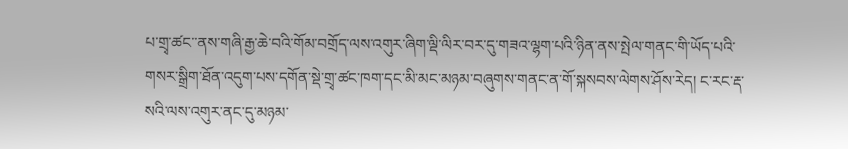པ་གྲྭ་ཚང་་ནས་གཞི་རྒྱ་ཆེ་བའི་གོམ་བགྲོད་ལས་འགུར་ཞིག་ལྡི་ལིར་བར་དུ་གཟའ་ལྷག་པའི་ཉིན་ནས་སྤེལ་གནང་གི་ཡོད་པའི་གསར་སྒྲིག་ཐོན་འདུག་པས་དགོན་སྡེ་གྲྭ་ཚང་ཁག་དང་མི་མང་མཉམ་བཞུགས་གནང་ན་གོ་སྐསབས་ལེགས་ཤོས་རེད། ང་རང་རྡ་སའི་ལས་འགུར་ནང་དུ་མཉམ་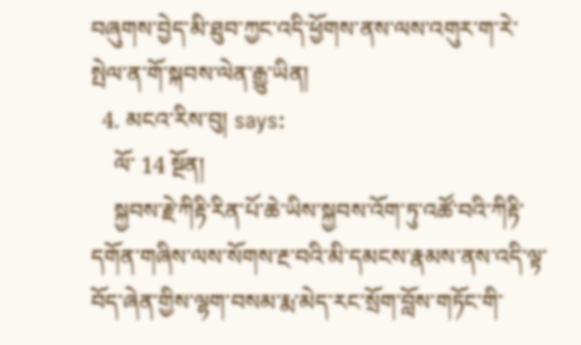བཞུགས་བྱེད་མི་ཐུབ་ཀྱང་འདི་ཕྱོགས་ནས་ལས་འགུར་ག་རེ་སྤེལ་ན་གོ་སྐབས་ལེན་རྒྱུ་ཡིན།
  4. མངའ་རིས་བུ། says:
    ལོ་ 14 སྔོན།
    སྐྱབས་རྗེ་ཀིརྟི་རིན་པོ་ཆེ་ཡིས་སྐྱབས་འོག་ཏུ་འཚོ་བའི་ཀིརྟི་དགོན་གཞིས་ལས་སོགས་རྔ་བའི་མི་དམངས་རྣམས་ནས་འདི་ལྟ་བོད་ཞེན་གྱིས་ལྷག་བསམ་རྨ་མེད་རང་སྲོག་བློས་གཏོང་གི་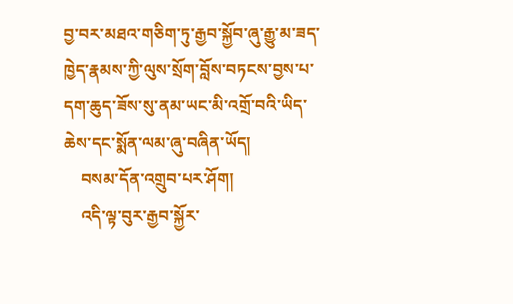བྱ་བར་མཐའ་གཅིག་ཏུ་རྒྱབ་སྐྱོབ་ཞུ་རྒྱུ་མ་ཟད་ཁྱེད་རྣམས་ཀྱི་ལུས་སྲོག་བློས་བཏངས་བྱས་པ་དག་ཆུད་ཟོས་སུ་ནམ་ཡང་མི་འགྲོ་བའི་ཡིད་ཆེས་དང་སྨོན་ལམ་ཞུ་བཞིན་ཡོད།
    བསམ་དོན་འགྲུབ་པར་ཤོག།
    འདི་ལྟ་བུར་རྒྱབ་སྐྱོར་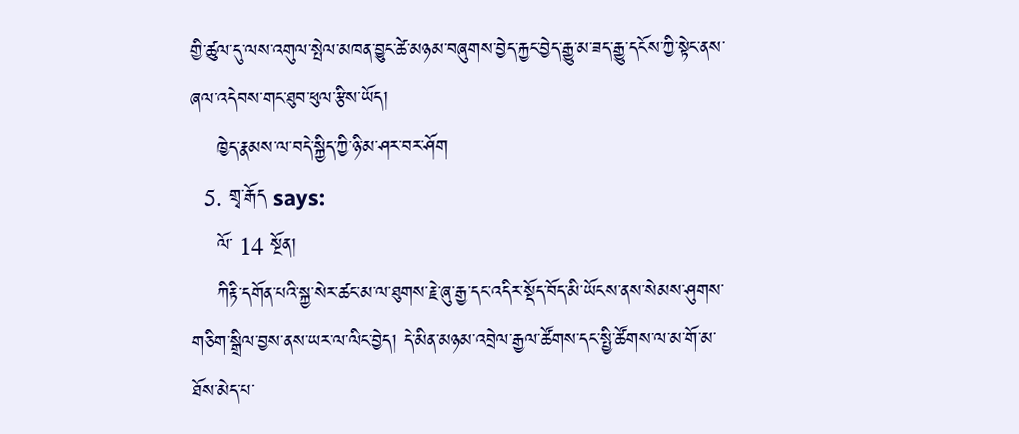གྱི་ཚུལ་དུ་ལས་འགུལ་སྤེལ་མཁན་བྱུང་ཚེ་མཉམ་བཞུགས་བྱེད་རྐྱང་བྱེད་རྒྱུ་མ་ཟད་རྒྱུ་དངོས་ཀྱི་སྟེང་ནས་ཞལ་འདེབས་གང་ཐུབ་ཕུལ་རྩིས་ཡོད།
    ཁྱེད་རྣམས་ལ་བདེ་སྐྱིད་ཀྱི་ཉི་མ་ཤར་བར་ཤོག
  5. གྲྭ་རྒོད says:
    ལོ་ 14 སྔོན།
    ཀིརྟི་དགོན་པའི་སྐྱ་སེར་ཚང་མ་ལ་ཐུགས་རྗེ་ཞུ་རྒྱ་དང་འདིར་སྡོད་བོད་མི་ཡོངས་ནས་སེམས་ཤུགས་གཅིག་སྒྲིལ་བྱས་ནས་ཡར་ལ་ལིང་བྱེད། དེ་མིན་མཉམ་འབྲེལ་རྒྱལ་ཚོགས་དང་སྤྱི་ཚོགས་ལ་མ་གོ་མ་ཐོས་མེད་པ་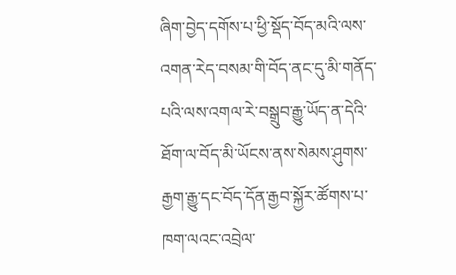ཞིག་བྱེད་དགོས་པ་ཕྱི་སྡོད་བོད་མའི་ལས་འགན་རེད་བསམ་གི་བོད་ནང་དུ་མི་གནོད་པའི་ལས་འགལ་རེ་བསྒྲུབ་རྒྱུ་ཡོད་ན་དེའི་ཐོག་ལ་བོད་མི་ཡོངས་ནས་སེམས་ཤུགས་རྒྱག་རྒྱུ་དང་བོད་དོན་རྒྱབ་སྐྱོར་ཚོགས་པ་ཁག་ལའང་འབྲེལ་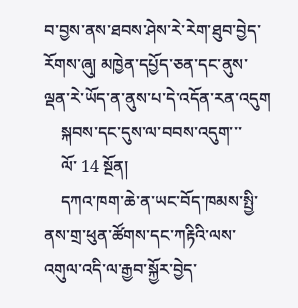བ་བྱས་ནས་ཐབས་ཤེས་རེ་རེག་ཐུབ་བྱེད་རོགས་ཞུ། མཁྱེན་དཔྱོད་ཅན་དང་ནུས་ལྡན་རེ་ཡོད་ན་ནུས་པ་དེ་འདོན་རན་འདུག
    སྐབས་དང་དུས་ལ་བབས་འདུག་་་
    ལོ་ 14 སྔོན།
    དཀའ་ཁག་ཆེ་ན་ཡང་བོད་ཁམས་སྤྱི་ནས་གྲ་ཕུན་ཚོགས་དང་ཀརྟིའི་ལས་འགུལ་འདི་ལ་རྒྱབ་སྐྱོར་བྱེད་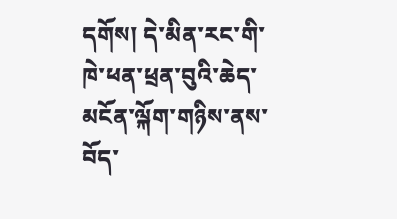དགོས། དེ་མིན་རང་གི་ཁེ་ཕན་ཕྲན་བུའི་ཆེད་མངོན་ལྐོག་གཉིས་ནས་བོད་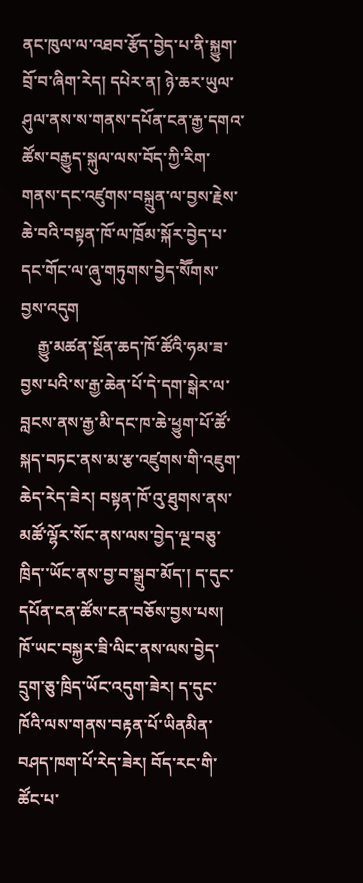ནང་ཁུལ་ལ་འཐབ་རྩོད་བྱེད་པ་ནི་སྐྱུག་བྲོ་བ་ཞིག་རེད། དཔེར་ན། ཉེ་ཆར་ཡུལ་ཤུལ་ནས་ས་གནས་དཔོན་ངན་རྒྱ་དགའ་ཚོས་བརྒྱུད་སྐུལ་ལས་བོད་ཀྱི་རིག་གནས་དང་འཛུགས་བསྐྲུན་ལ་བྱས་རྗེས་ཆེ་བའི་བསྟན་ཁོ་ལ་ཁྲོམ་སྐོར་བྱེད་པ་དང་གོང་ལ་ཞུ་གཏུགས་བྱེད་སཽགས་བྱས་འདུག
    རྒྱུ་མཚན་སྔོན་ཆད་ཁོ་ཚོའི་ཧམ་ཟ་བྱས་པའི་ས་རྒྱ་ཆེན་པོ་དེ་དག་སྒེར་ལ་བླངས་ནས་རྒྱ་མི་དང་ཁ་ཆེ་ཕྱུག་པོ་ཚོ་སྐད་བཏང་ནས་མ་རྩ་འཛུགས་གི་འཇུག་ཆེད་རེད་ཟེར། བསྟན་ཁོ་འུ་ཐུགས་ནས་མཚོ་ལྷོར་སོང་ནས་ལས་བྱེད་ལྔ་བཅུ་ཁྲིད་་ཡོང་ནས་བྱ་བ་སྒྲུབ་མོད་། ད་དུང་དཔོན་ངན་ཚོས་ངན་བཅོས་བྱས་པས། ཁོ་ཡང་བསྐྱར་ཟི་ལིང་ནས་ལས་བྱེད་དྲུག་ཅུ་ཁྲིད་ཡོང་འདུག་ཟེར། ད་དུང་ཁོའི་ལས་གནས་བརྟན་པོ་ཡིནམིན་བཤད་ཁག་པོ་རེད་ཟེར། བོད་རང་གི་ཚོང་པ་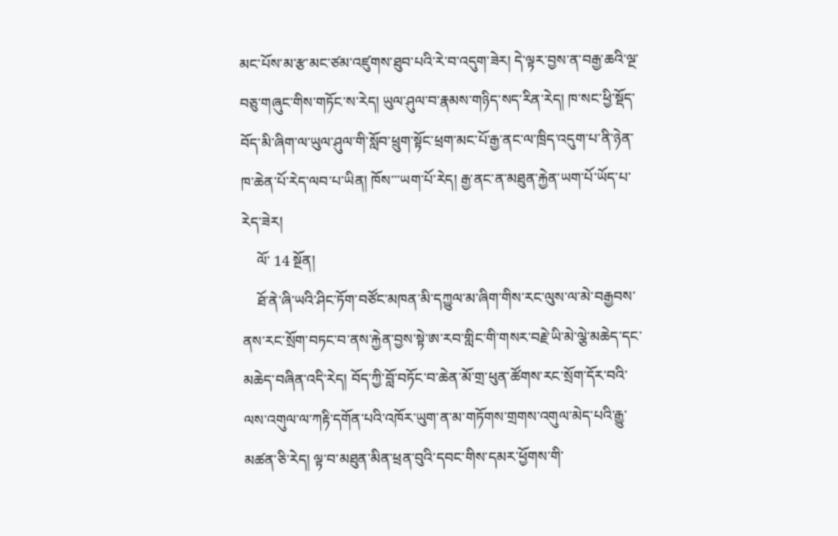མང་པོས་མ་རྩ་མང་ཙམ་འཛུགས་ཐུབ་པའི་རེ་བ་འདུག་ཟེར། དེ་ལྟར་བྱས་ན་བརྒྱ་ཆའི་ལྔ་བཅུ་གཞུང་གིས་གཏོང་ས་རེད། ཡུལ་ཤུལ་བ་རྣམས་གཉིད་སད་རིན་རེད། ཁ་སང་ཕྱི་སྡོད་བོད་མི་ཞིག་ལ་ཡུལ་ཤུལ་གི་སློབ་ཕྲུག་སྟོང་ཕྲག་མང་པོ་རྒྱ་ནང་ལ་ཁྲིད་འདུག་པ་ནི་ཉེན་ཁ་ཆེན་པོ་རེད་ལབ་པ་ཡིན། ཁོས་་་ཡག་པོ་རེད། རྒྱ་ནང་ན་མཐུན་རྐྱེན་ཡག་པོ་ཡོད་པ་རེད་ཟེར།
    ལོ་ 14 སྔོན།
    ཐོ་ནེ་ཞི་ཡའི་ཤིང་ཏོག་བཙོང་མཁན་མི་དཀྱུལ་མ་ཞིག་གིས་རང་ལུས་ལ་མེ་བརྒྱབས་ནས་རང་སྲོག་བཏང་བ་ནས་རྐྱེན་བྱས་སྟེ་ཨ་རབ་གླིང་གི་གསར་བརྗེ་ཡི་མེ་ལྕེ་མཆེད་དང་མཆེད་བཞིན་འདི་རེད། བོད་ཀྱི་བློ་བཏོང་བ་ཆེན་མོ་གྲ་ཕུན་ཚོགས་རང་སྲོག་དོར་བའི་ལས་འགུལ་ལ་ཀརྟི་དགོན་པའི་འཁོར་ཡུག་ན་མ་གཏོགས་གྲགས་འགུལ་མེད་པའི་རྒྱུ་མཚན་ཅི་རེད། ལྟ་བ་མཐུན་མིན་ཕྲན་བུའི་དབང་གིས་དམར་ཕྱོགས་གི་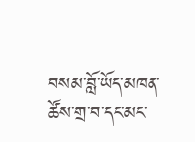བསམ་བློ་ཡོད་མཁན་ཚོས་གྲ་བ་དང་མང་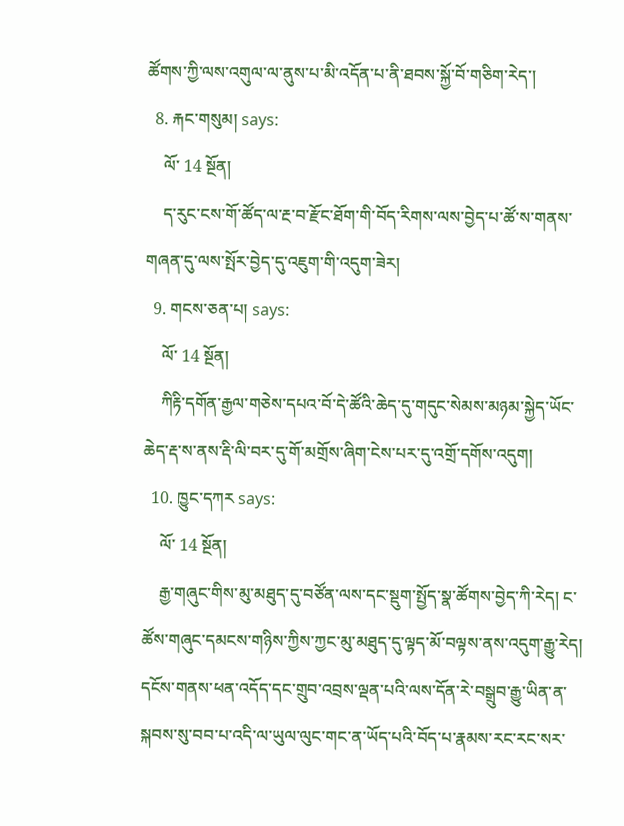ཚོགས་ཀྱི་ལས་འགུལ་ལ་ནུས་པ་མི་འདོན་པ་ནི་ཐབས་སྐྱོ་བོ་གཅིག་རེད་།
  8. རྐང་གསུམ། says:
    ལོ་ 14 སྔོན།
    ད་རུང་ངས་གོ་ཚོད་ལ་རྔ་བ་རྫོང་ཐོག་གི་བོད་རིགས་ལས་བྱེད་པ་ཚོ་ས་གནས་གཞན་དུ་ལས་སྤོར་བྱེད་དུ་འཇུག་གི་འདུག་ཟེར།
  9. གངས་ཅན་པ། says:
    ལོ་ 14 སྔོན།
    ཀིརྟི་དགོན་རྒྱལ་གཅེས་དཔའ་བོ་དེ་ཚོའི་ཆེད་དུ་གདུང་སེམས་མཉམ་སྐྱེད་ཡོང་ཆེད་རྡ་ས་ནས་རྡི་ལི་བར་དུ་གོ་མགྲོས་ཞིག་ངེས་པར་དུ་འགྲོ་དགོས་འདུག།
  10. ཁྱུང་དཀར says:
    ལོ་ 14 སྔོན།
    རྒྱ་གཞུང་གིས་མུ་མཐུད་དུ་བཙོན་ལས་དང་སྡུག་སྤྱོད་སྣ་ཚོགས་བྱེད་ཀི་རེད། ང་ཚོས་གཞུང་དམངས་གཉིས་ཀྱིས་ཀྱང་མུ་མཐུད་དུ་ལྟད་མོ་བལྟས་ནས་འདུག་རྒྱུ་རེད། དངོས་གནས་ཕན་འདོད་དང་གྲུབ་འབྲས་ལྡན་པའི་ལས་དོན་རེ་བསྒྲུབ་རྒྱུ་ཡིན་ན་སྐབས་སུ་བབ་པ་འདི་ལ་ཡུལ་ལུང་གང་ན་ཡོད་པའི་བོད་པ་རྣམས་རང་རང་སར་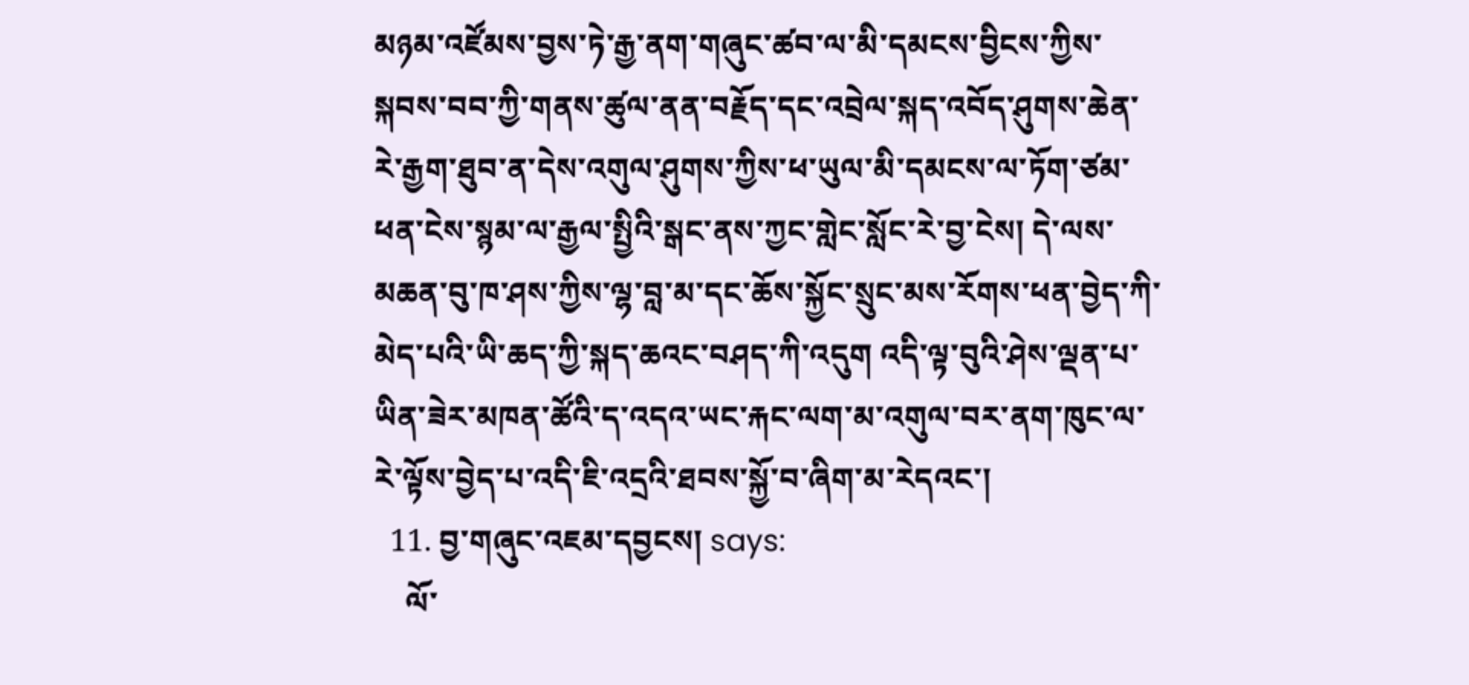མཉམ་འཛོམས་བྱས་ཏེ་རྒྱ་ནག་གཞུང་ཚབ་ལ་མི་དམངས་བྱིངས་ཀྱིས་སྐབས་བབ་ཀྱི་གནས་ཚུལ་ནན་བརྗོད་དང་འབྲེལ་སྐད་འབོད་ཤུགས་ཆེན་རེ་རྒྱག་ཐུབ་ན་དེས་འགུལ་ཤུགས་ཀྱིས་ཕ་ཡུལ་མི་དམངས་ལ་ཏོག་ཙམ་ཕན་ངེས་སྙམ་ལ་རྒྱལ་སྤྱིའི་སྒང་ནས་ཀྱང་གླེང་སློང་རེ་བྱ་ངེས། དེ་ལས་མཆན་བུ་ཁ་ཤས་ཀྱིས་ལྷ་བླ་མ་དང་ཆོས་སྐྱོང་སྲུང་མས་རོགས་ཕན་བྱེད་ཀི་མེད་པའི་ཡི་ཆད་ཀྱི་སྐད་ཆའང་བཤད་ཀི་འདུག འདི་ལྟ་བུའི་ཤེས་ལྡན་པ་ཡིན་ཟེར་མཁན་ཚོའི་ད་འདའ་ཡང་རྐང་ལག་མ་འགུལ་བར་ནག་ཁུང་ལ་རེ་ལྟོས་བྱེད་པ་འདི་ཇི་འདྲའི་ཐབས་སྐྱོ་བ་ཞིག་མ་རེདའང་།
  11. བྱ་གཞུང་འཇམ་དབྱངས། says:
    ལོ་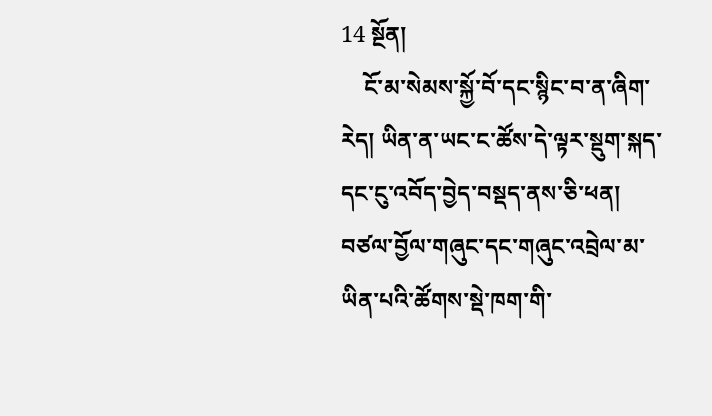14 སྔོན།
    ངོ་མ་སེམས་སྐྱོ་བོ་དང་སྙིང་བ་ན་ཞིག་རེད། ཡིན་ན་ཡང་ང་ཚོས་དེ་ལྟར་སྡུག་སྐད་དང་ངུ་འབོད་བྱེད་བསྡད་ནས་ཅི་ཕན། བཙལ་བྱོལ་གཞུང་དང་གཞུང་འབྲེལ་མ་ཡིན་པའི་ཚོགས་སྡེ་ཁག་གི་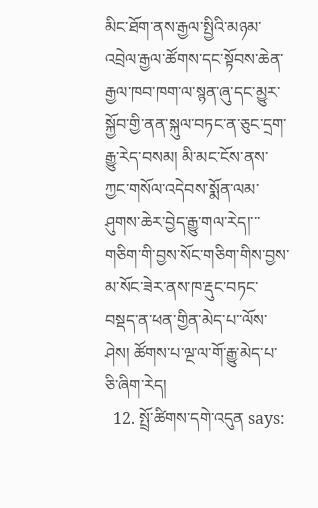མིང་ཐོག་ནས་རྒྱལ་སྤྱིའི་མཉམ་འབྲེལ་རྒྱལ་ཚོགས་དང་སྟོབས་ཆེན་རྒྱལ་ཁབ་ཁག་ལ་སྙན་ཞུ་དང་མྱུར་སྐྱོབ་གྱི་ནན་སྐུལ་བཏང་ན་ཅུང་དྲག་རྒྱུ་རེད་བསམ། མི་མང་ངོས་ནས་ཀྱང་གསོལ་འདེབས་སྨོན་ལམ་ཤུགས་ཆེར་བྱེད་རྒྱུ་གལ་རེད།་་་གཅིག་གི་བྱས་སོང་གཅིག་གིས་བྱས་མ་སོང་ཟེར་ནས་ཁ་རྡུང་བཏང་བསྡད་ན་ཕན་གྱིན་མེད་པ་་ལོས་ཤེས། ཚོགས་པ་ལྔ་ལ་གོ་རྒྱུ་མེད་པ་ཅི་ཞིག་རེད།
  12. སྤྲོ་ཚིགས་དགེ་འདུན says: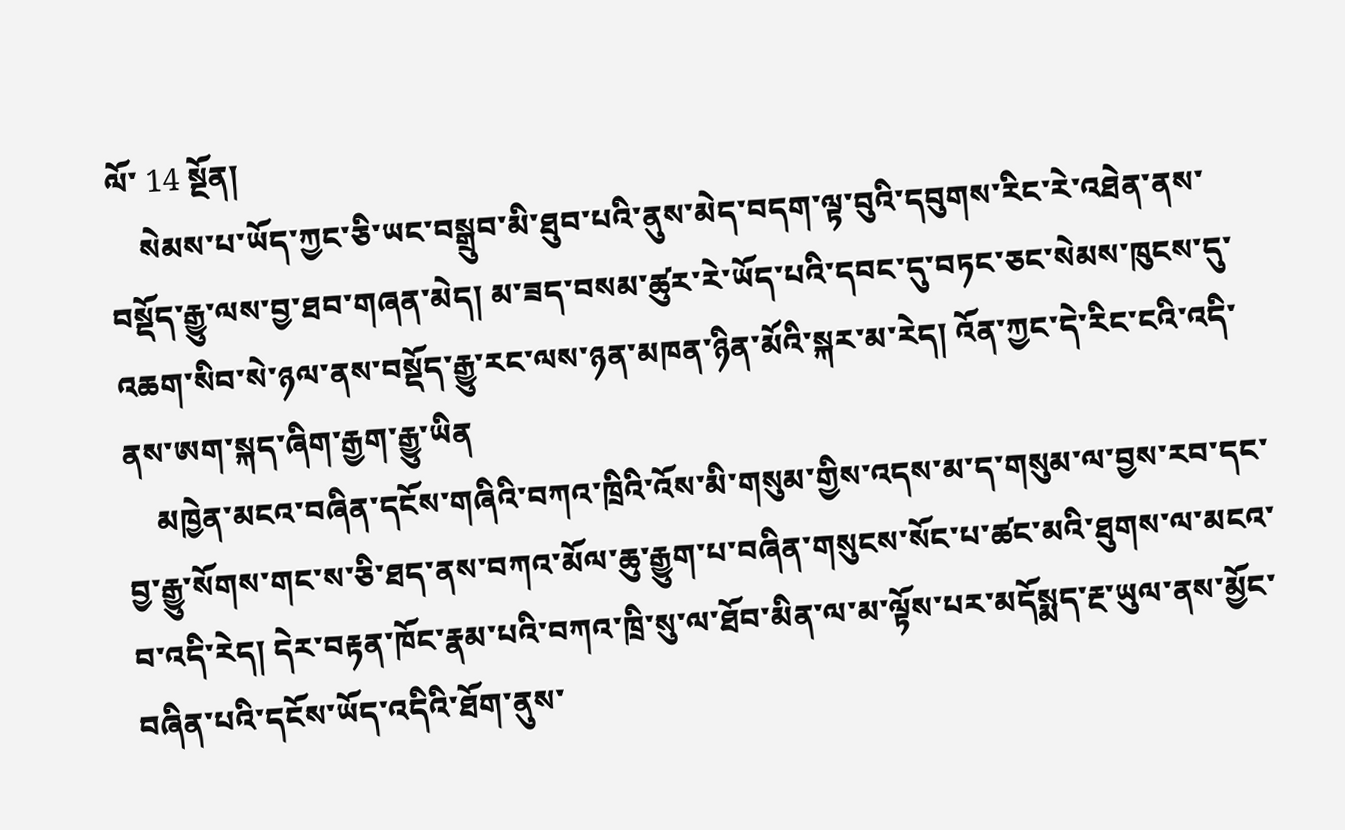ལོ་ 14 སྔོན།
    སེམས་པ་ཡོད་ཀྱང་ཅི་ཡང་བསྒྲུབ་མི་ཐུབ་པའི་ནུས་མེད་བདག་ལྟ་བུའི་དབུགས་རིང་རེ་འཐེན་ནས་བསྡོད་རྒྱུ་ལས་བྱ་ཐབ་གཞན་མེད། མ་ཟད་བསམ་ཚུར་རེ་ཡོད་པའི་དབང་དུ་བཏང་ཅང་སེམས་ཁུངས་དུ་འཆག་སིབ་སེ་ཉལ་ནས་བསྡོད་རྒྱུ་རང་ལས་ཉན་མཁན་ཉིན་མོའི་སྐར་མ་རེད། འོན་ཀྱང་དེ་རིང་ངའི་འདི་ནས་ཨག་སྐད་ཞིག་རྒྱག་རྒྱུ་ཡིན
    མཁྱེན་མངའ་བཞིན་དངོས་གཞིའི་བཀའ་ཁྲིའི་འོས་མི་གསུམ་གྱིས་འདས་མ་ད་གསུམ་ལ་བྱས་རབ་དང་བྱ་རྒྱུ་སོགས་གང་ས་ཅི་ཐད་ནས་བཀའ་མོལ་ཆུ་རྒྱུག་པ་བཞིན་གསུངས་སོང་པ་ཚང་མའི་ཐུགས་ལ་མངའ་བ་འདི་རེད། དེར་བརྟན་ཁོང་རྣམ་པའི་བཀའ་ཁྲི་སུ་ལ་ཐོབ་མིན་ལ་མ་ལྟོས་པར་མདོསྨད་རྔ་ཡུལ་ནས་མྱོང་བཞིན་པའི་དངོས་ཡོད་འདིའི་ཐོག་ནུས་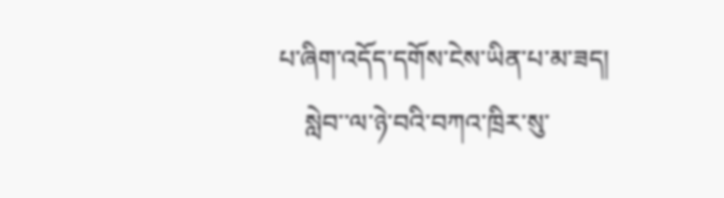པ་ཞིག་འདོད་དགོས་ངེས་ཡིན་པ་མ་ཟད།
    སླེབ་་ལ་ཉེ་བའི་བཀའ་ཁྲིར་སུ་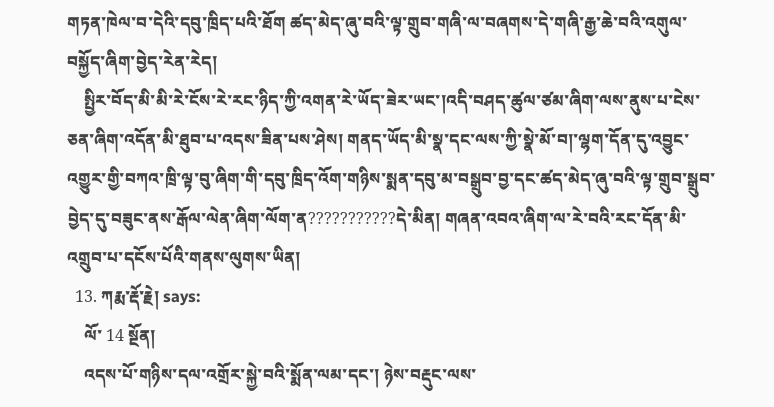གཏན་ཁེལ་བ་དེའི་དབུ་ཁྲིད་པའི་ཐོག ཚད་མེད་ཞུ་བའི་ལྟ་གྲུབ་གཞི་ལ་བཞགས་དེ་གཞི་རྒྱ་ཆེ་བའི་འགུལ་བསྐྱོད་ཞིག་བྱེད་རེན་རེད།
    སྤྱིར་བོད་མི་མི་རེ་ངོས་རེ་རང་ཉིད་ཀྱི་འགན་རེ་ཡོད་ཟེར་ཡང་།འདི་བཤད་ཚུལ་ཙམ་ཞིག་ལས་ནུས་པ་ངེས་ཅན་ཞིག་འདོན་མི་ཐུབ་པ་འདས་ཟིན་པས་ཤེས། གནད་ཡོད་མི་སྣ་དང་ལས་ཀྱི་སྣེ་མོ་བ།་ལྷག་དོན་དུ་འབྱུང་འགྱུར་གྱི་བཀའ་ཁྲི་ལྟ་བུ་ཞིག་གི་དབུ་ཁྲིད་འོག་གཉིས་སྨན་དབུ་མ་བསྒྲུབ་བྱ་དང་ཚད་མེད་ཞུ་བའི་ལྟ་གྲུབ་སྒྲུབ་བྱེད་དུ་བཟུང་ནས་རྒོལ་ལེན་ཞིག་ལོག་ན???????????དེ་མིན། གཞན་འབའ་ཞིག་ལ་རེ་བའི་རང་དོན་མི་འགྲུབ་པ་དངོས་པོའི་གནས་ལུགས་ཡིན།
  13. ཀརྨ་རྡོ་རྗེ། says:
    ལོ་ 14 སྔོན།
    འདས་པོ་གཉིས་དལ་འགྲོར་སྐྱེ་བའི་སྨོན་ལམ་དང་། ཉེས་བརྡུང་ལས་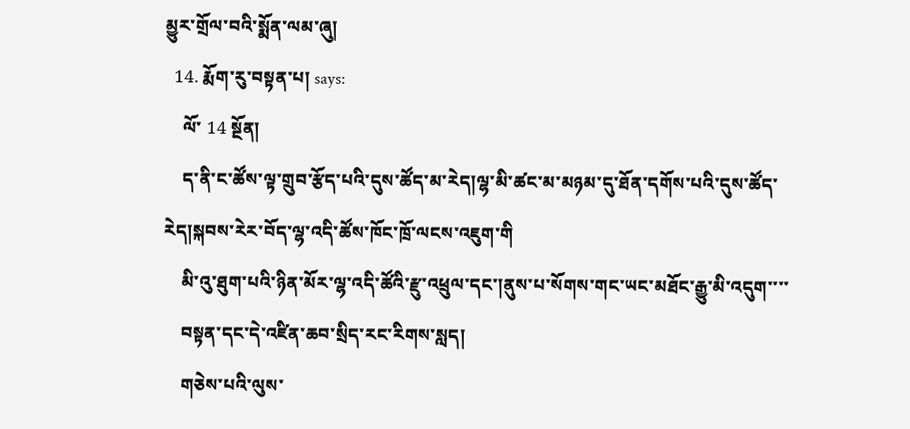མྱུར་གྲོལ་བའི་སྨོན་ལམ་ཞུ།
  14. རྨོག་རུ་བསྟན་པ། says:
    ལོ་ 14 སྔོན།
    ད་ནི་ང་ཚོས་ལྟ་གྲུབ་རྩོད་པའི་དུས་ཚོད་མ་རེད།ལྷ་མི་ཚང་མ་མཉམ་དུ་ཐོན་དགོས་པའི་དུས་ཚོད་རེད།སྐབས་རེར་བོད་ལྷ་འདི་ཚོས་ཁོང་ཁྲོ་ལངས་འཇུག་གི
    མི་འུ་ཐུག་པའི་ཉིན་མོར་ལྷ་འདི་ཚོའི་རྫུ་འཕྲུལ་དང་།ནུས་པ་སོགས་གང་ཡང་མཐོང་རྒྱུ་མི་འདུག་་་་
    བསྟན་དང་དེ་འཛིན་ཆབ་སྲིད་རང་རིགས་སླད།
    གཅེས་པའི་ལུས་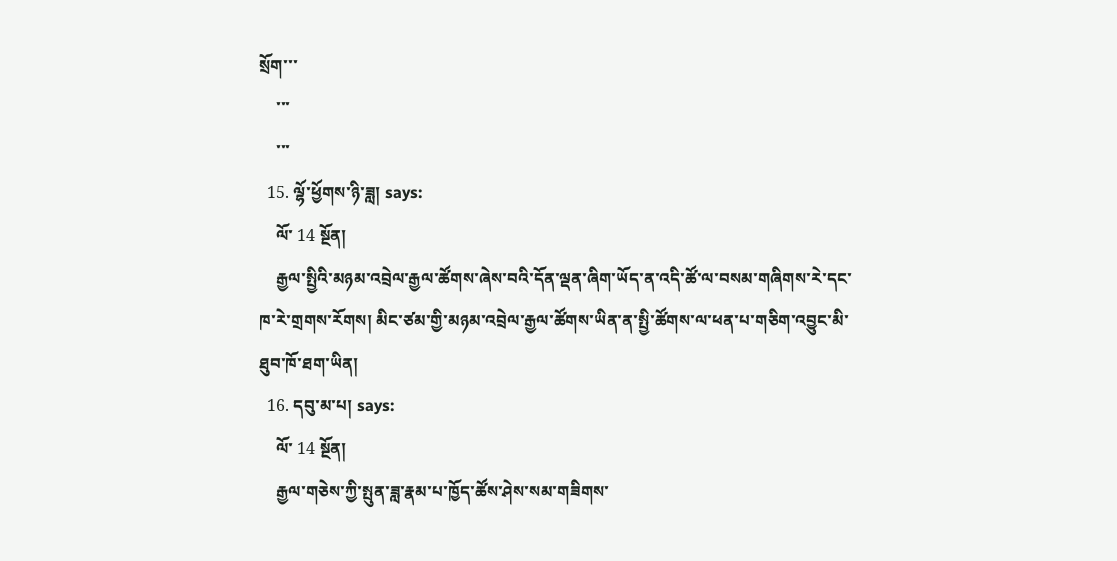སྲོག་་་
    ་་་
    ་་་
  15. ལྷོ་ཕྱོགས་ཉི་ཟླ། says:
    ལོ་ 14 སྔོན།
    རྒྱལ་སྤྱིའི་མཉམ་འབྲེལ་རྒྱལ་ཚོགས་ཞེས་བའི་དོན་ལྡན་ཞིག་ཡོད་ན་འདི་ཚོ་ལ་བསམ་གཞིགས་རེ་དང་ཁ་རེ་གྲགས་རོགས། མིང་ཙམ་གྱི་མཉམ་འབྲེལ་རྒྱལ་ཚོགས་ཡིན་ན་སྤྱི་ཚོགས་ལ་ཕན་པ་གཅིག་འབྱུང་མི་ཐུབ་ཁོ་ཐག་ཡིན།
  16. དབུ་མ་པ། says:
    ལོ་ 14 སྔོན།
    རྒྱལ་གཅེས་ཀྱི་སྤུན་ཟླ་རྣམ་པ་ཁྱོད་ཚོས་ཤེས་སམ་གཟིགས་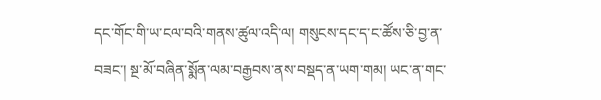དང་གོང་གི་ཡ་ངལ་བའི་གནས་ཚུལ་འདི་ལ། གསུངས་དང་ད་ང་ཚོས་ཅི་བྱ་ན་བཟང་། སྔ་མོ་བཞིན་སྨོན་ལམ་བརྒྱབས་ནས་བསྡད་ན་ཡག་གམ། ཡང་ན་གང་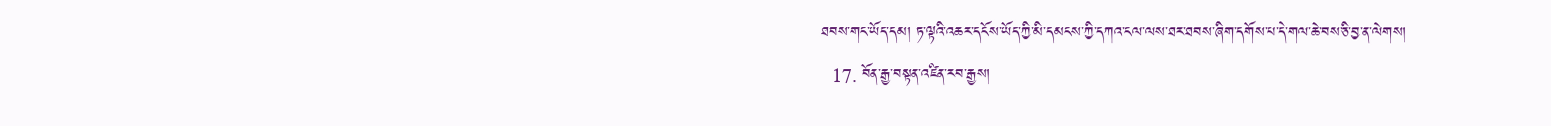ཐབས་གང་ཡོད་དམ། ཏ་ལྟའི་འཆར་དངོས་ཡོད་ཀྱི་མི་དམངས་ཀྱི་དཀའ་ངལ་ལས་ཐར་ཐབས་ཞིག་དགོས་པ་དེ་གལ་ཆེ་བས་ཅི་བྱ་ན་ལེགས།
  17. བོན་རྒྱ་བསྟན་འཛིན་རབ་རྒྱས།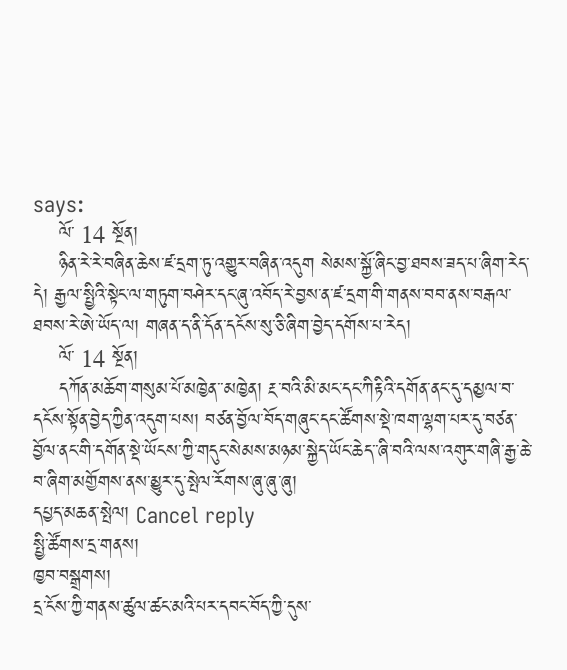says:
    ལོ་ 14 སྔོན།
    ཉིན་རེ་རེ་བཞིན་ཆེས་ཛ་དྲག་ཏུ་འགྱུར་བཞིན་འདུག སེམས་སྐྱོ་ཞིང་བྱ་ཐབས་ཟད་པ་ཞིག་རེད་དེ། རྒྱལ་སྤྱིའི་སྟེང་ལ་གཏུག་བཤེར་དང་ཞུ་འབོད་རེ་བྱས་ན་ཛ་དྲག་གི་གནས་བབ་ནས་བརྒལ་ཐབས་རེ་ཨེ་ཡོད་ལ། གཞན་ད་ནི་དོན་དངོས་སུ་ཅི་ཞིག་བྱེད་དགོས་པ་རེད།
    ལོ་ 14 སྔོན།
    དཀོན་མཆོག་གསུམ་པོ་མཁྱེན་་མཁྱེན། རྔ་བའི་མི་མང་དང་ཀིརྟིའི་དགོན་ནང་དུ་དམྱལ་བ་དངོས་སྟོན་བྱེད་ཀྱིན་འདུག་པས། བཙན་བྱོལ་བོད་གཞུང་དང་ཚོགས་སྡེ་ཁག་ལྷག་པར་དུ་བཙན་བྱོལ་ནང་གི་དགོན་སྡེ་ཡོངས་ཀྱི་གདུང་སེམས་མཉམ་སྐྱེད་ཡོང་ཆེད་་ཞི་བའི་ལས་འགུར་གཞི་རྒྱ་ཆེ་བ་ཞིག་མགྱོགས་ནས་མྱུར་དུ་སྤེལ་རོགས་ཞུ་ཞུ་ཞུ།
དཔྱད་མཆན་སྤེལ། Cancel reply
སྤྱི་ཚོགས་དྲ་གནས།
ཁྱབ་བསྒྲགས།
དྲ་ངོས་ཀྱི་གནས་ཚུལ་ཚང་མའི་པར་དབང་བོད་ཀྱི་དུས་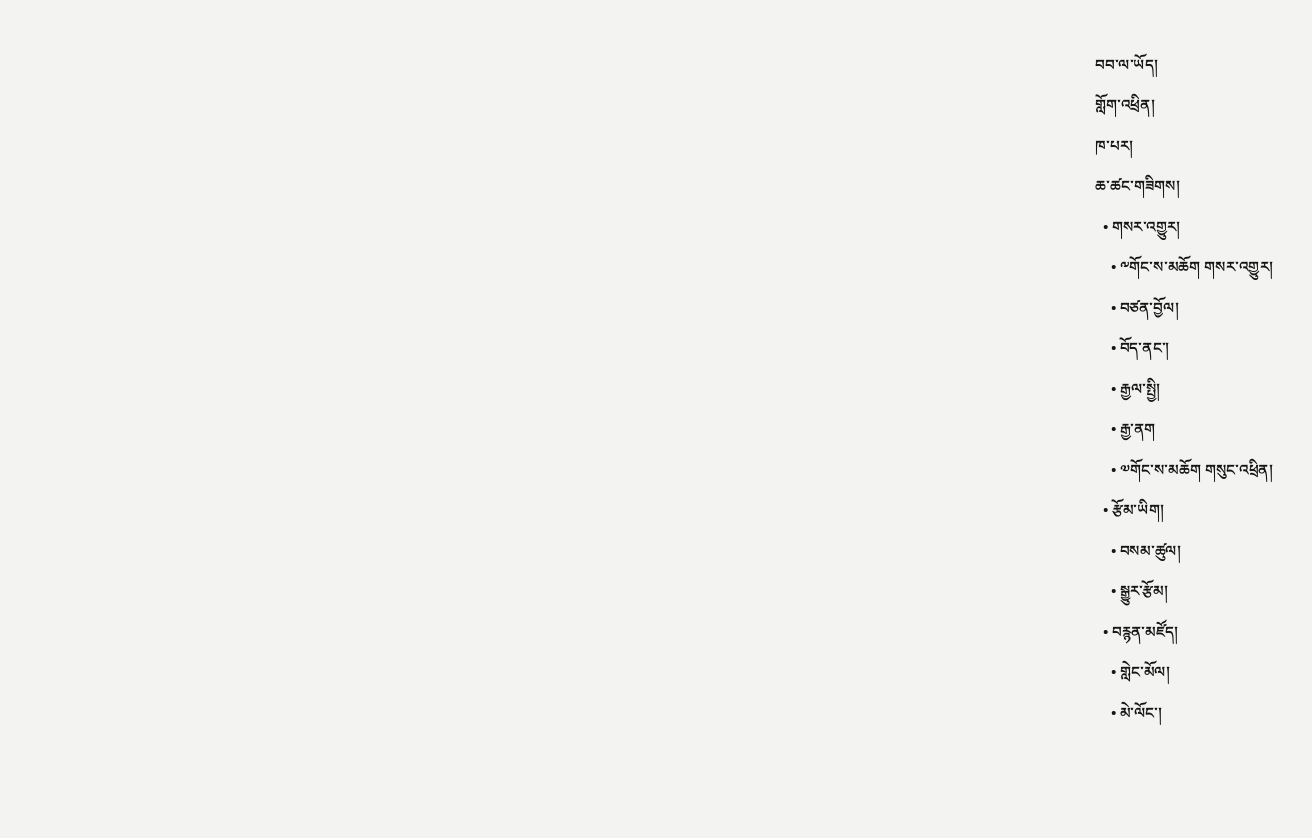བབ་ལ་ཡོད།
གློག་འཕྲིན།
ཁ་པར།
ཆ་ཚང་གཟིགས།
  • གསར་འགྱུར།
    • ༸གོང་ས་མཆོག གསར་འགྱུར།
    • བཙན་བྱོལ།
    • བོད་ནང་།
    • རྒྱལ་སྤྱི།
    • རྒྱ་ནག
    • ༧གོང་ས་མཆོག གསུང་འཕྲིན།
  • རྩོམ་ཡིག།
    • བསམ་ཚུལ།
    • སྒྱུར་རྩོམ།
  • བརྙན་མཛོད།
    • གླེང་མོལ།
    • མེ་ལོང་།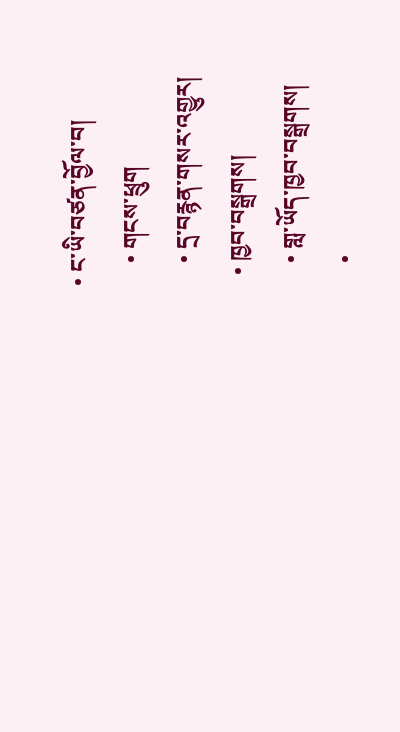• ང་ཡི་བཙན་བྱོལ་བ།
    • གངས་ཕྲུག
    • དྲ་བརྙན་གསར་འགྱུར།
  • ཁྱབ་བསྒྲགས།
    • གླ་ཡོད་ཁྱབ་བསྒྲགས།
    •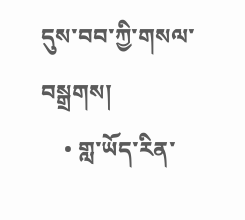དུས་བབ་ཀྱི་གསལ་བསྒྲགས།
    • གླ་ཡོད་རིན་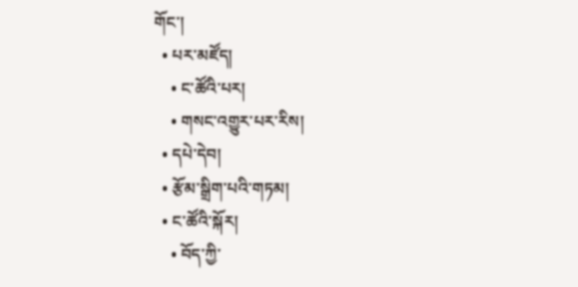གོང་།
  • པར་མཛོད།
    • ང་ཚོའི་པར།
    • གསང་འགྱུར་པར་རིས།
  • དཔེ་དེབ།
  • རྩོམ་སྒྲིག་པའི་གཏམ།
  • ང་ཚོའི་སྐོར།
    • བོད་ཀྱི་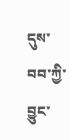དུས་བབ་ཀྱི་བྱུང་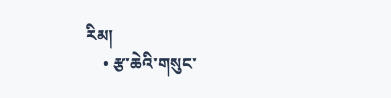རིམ།
    • རྩ་ཆེའི་གསུང་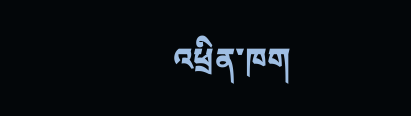འཕྲིན་ཁག